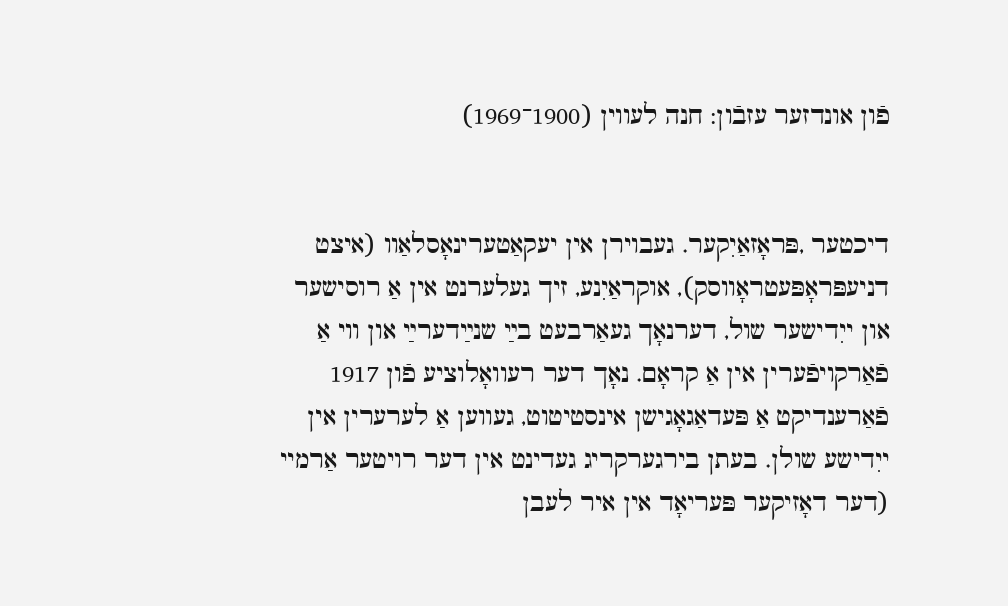פֿון אונדזער עזבֿון: חנה לעווין (1900־1969)


דיכטער ,פּראָזאַיִקער. געבוירן אין יעקאַטערינאָסלאַוו (איצט דניעפּראָפּעטראָווסק), אוקראַיִנע, זיך געלערנט אין אַ רוסישער און ייִדישער שול, דערנאָך געאַרבעט בײַ שנײַדערײַ און ווי אַ פֿאַרקויפֿערין אין אַ קראָם. נאָך דער רעוואָלוציע פֿון 1917 פֿאַרענדיקט אַ פּעדאַגאָגישן אינסטיטוט, געווען אַ לערערין אין ייִדישע שולן. בעתן בירגערקריג געדינט אין דער רויטער אַרמיי (דער דאָזיקער פּעריאָד אין איר לעבן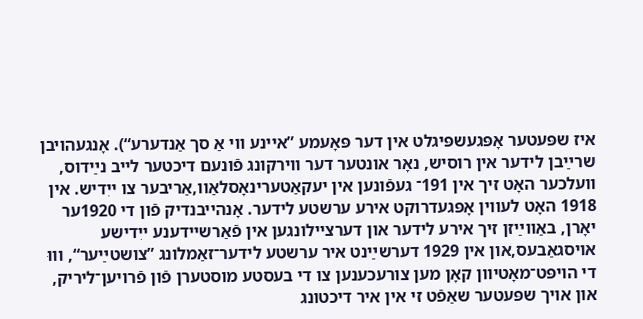איז שפּעטער אָפּגעשפּיגלט אין דער פּאָעמע ”איינע ווי אַ סך אַנדערע“). אָנגעהויבן שרײַבן לידער אין רוסיש, נאָר אונטער דער ווירקונג פֿונעם דיכטער לייב נײַדוס, וועלכער האָט זיך אין 191־ געפֿונען אין יעקאַטערינאָסלאַוו,אַריבער צו ייִדיש. אין 1918 האָט לעווין אָפּגעדרוקט אירע ערשטע לידער. אָנהייבנדיק פֿון די 1920ער יאָרן, באַווײַזן זיך אירע לידער און דערציילונגען אין פֿאַרשיידענע ייִדישע אויסגאַבעס,און אין 1929 דערשײַנט איר ערשטע לידער־זאַמלונג ”צושטײַער“, וווּ די הויפּט־מאָטיוון קאָן מען צורעכענען צו די בעסטע מוסטערן פֿון פֿרויען־ליריק, און אויך שפּעטער שאַפֿט זי אין איר דיכטונג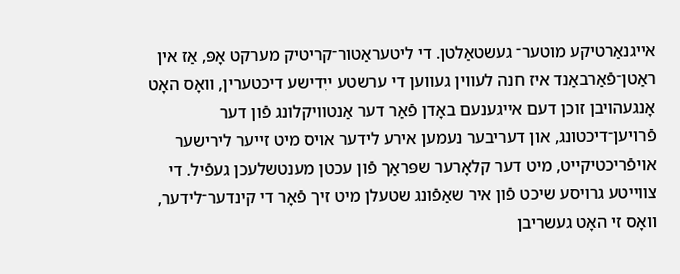אייגנאַרטיקע מוטער־ געשטאַלטן. די ליטעראַטור־קריטיק מערקט אָפּ, אַז אין ראַטן־פֿאַרבאַנד איז חנה לעווין געווען די ערשטע ייִדישע דיכטערין, וואָס האָט אָנגעהויבן זוכן דעם אייגענעם באָדן פֿאַר דער אַנטוויקלונג פֿון דער פֿרויען־דיכטונג, און דעריבער נעמען אירע לידער אויס מיט זייער לירישער אויפֿריכטיקייט, מיט דער קלאָרער שפּראַך פֿון עכטן מענטשלעכן געפֿיל. די צווייטע גרויסע שיכט פֿון איר שאַפֿונג שטעלן מיט זיך פֿאָר די קינדער־לידער, וואָס זי האָט געשריבן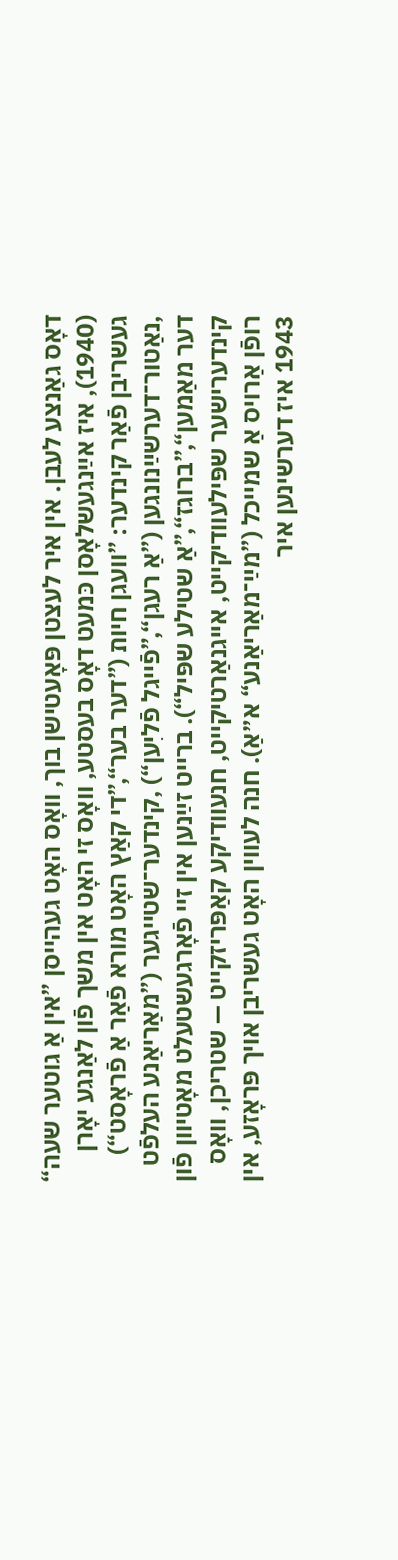דאָס גאַנצע לעבן. אין איר לעצטן פּאָעטישן בוך, וואָס האָט געהייסן ”אין אַ גוטער שעה“ (1940), איז אײַנגעשלאָסן כּמעט דאָס בעסטע, וואָס זי האָט אין משך פֿון לאַנגע יאָרן געשריבן פֿאַר קינדער: ”וועגן חיות (”דער בער“,”די קאַץ האָט מורא פֿאַר אַ פֿראָסט“) ,נאַטור־דערשײַנונגען (”אַ רעגן“,”פֿייגל פֿליִען“) ,קינדער־שטייגער (”מאַריאַנע העלפֿט דער מאַמען“,”ברוגז“,”אַ שטילע שפּיל“). ברייט זײַנען אין זיי פֿאָרגעשטעלט מאָטיוון פֿון קינדערישער שפּילעוודיקייט, אייגנאַרטיקייט, חנעוודיקע קאַפּריזקייט — שטריכן, וואָס רופֿן אַרויס אַ שמייכל (”מײַ־מאַריאַנע“ א״אַ). חנה לעווין האָט געשריבן אויך פּראָזע, אין 1943 איז דערשינען איר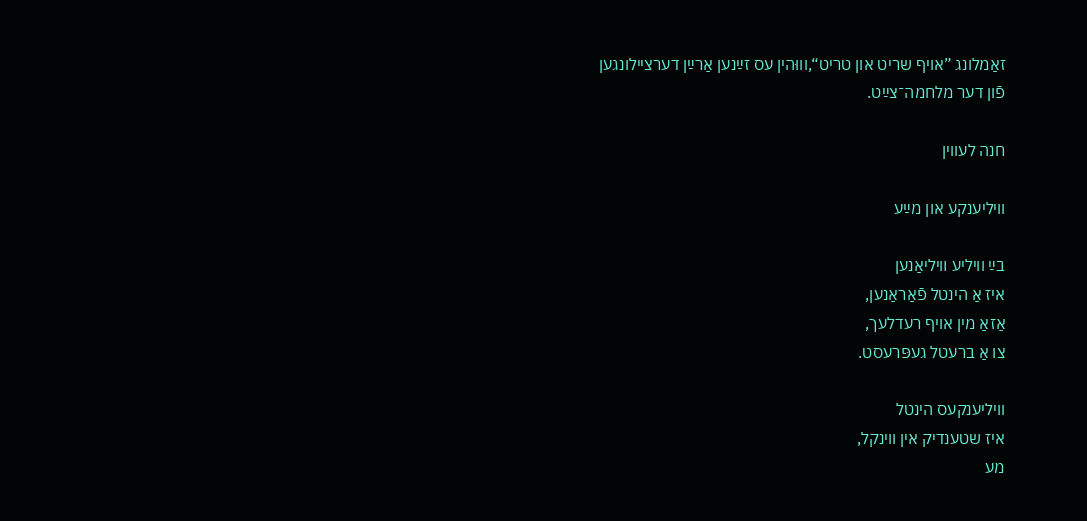זאַמלונג ”אויף שריט און טריט“,וווּהין עס זײַנען אַרײַן דערציילונגען
פֿון דער מלחמה־צײַט.

חנה לעווין

וויליענקע און מײַע

בײַ וויליע װיליאַנען
איז אַ הינטל פֿאַראַנען,
אַזאַ מין אויף רעדלעך,
צו אַ ברעטל געפּרעסט.

וויליענקעס הינטל
איז שטענדיק אין ווינקל,
מע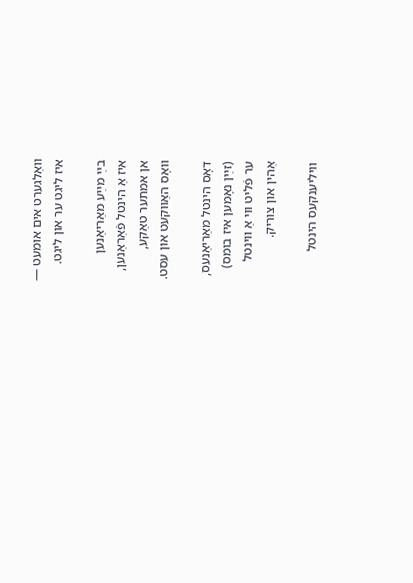װאַלגערט אים אומעט —
איז ליגט ער און ליגט.

בײַ מײַע מאַריאַנען
איז אַ הינטל פֿאַראַנען,
אן אמתער טאַקע,
װאָס האַװקעט און עסט.

דאָס הינטל מאַריאַנעס,
(זײַן נאָמען איז בומס)
ער פֿליט ווי אַ ווינטל
אַהין און צוריק.

וויליענקעס הינטל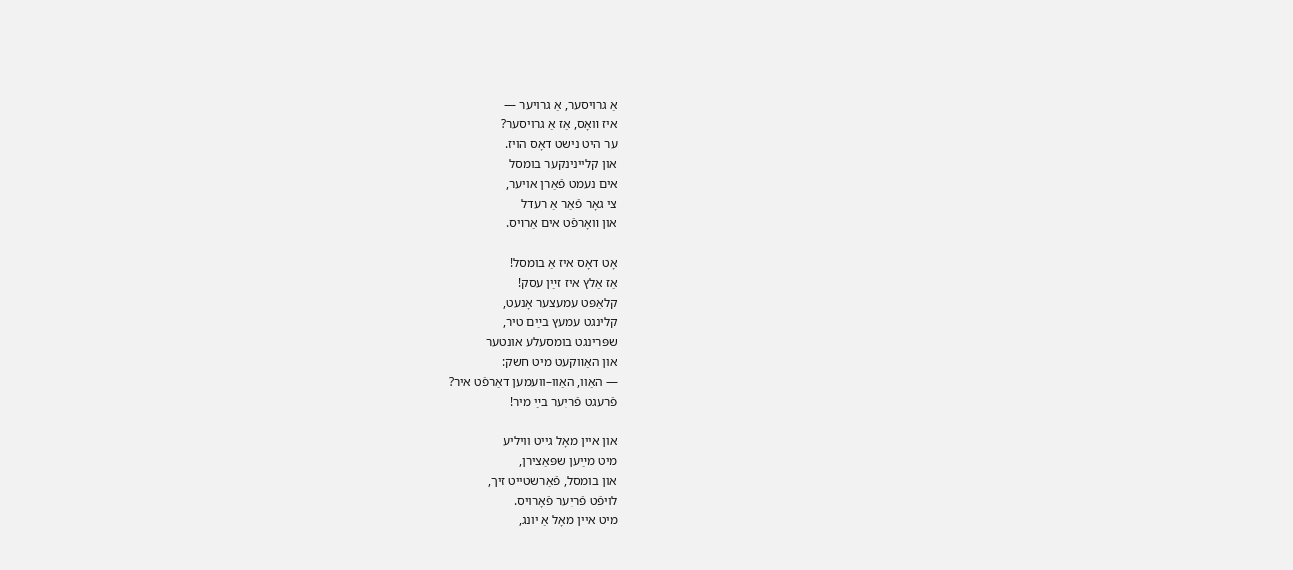אַ גרויסער, אַ גרויער —
איז װאָס, אַז אַ גרויסער?
ער היט נישט דאָס הויז.
און קליינינקער בומסל
אים נעמט פֿאַרן אויער,
צי גאָר פֿאַר אַ רעדל
און װאָרפֿט אים אַרױס.

אָט דאָס איז אַ בומסל!
אַז אַלץ איז זײַן עסק!
קלאַפּט עמעצער אָנעט,
קלינגט עמעץ בײַם טיר,
שפּרינגט בומסעלע אונטער
און האַװקעט מיט חשק:
— האַוו, האַוו–וועמען דאַרפֿט איר?
פֿרעגט פֿריִער בײַ מיר!

און איין מאָל גייט וויליע
מיט מײַען שפּאַצירן,
און בומסל, פֿאַרשטייט זיך,
לויפֿט פֿריִער פֿאָרויס.
מיט איין מאָל אַ יונג,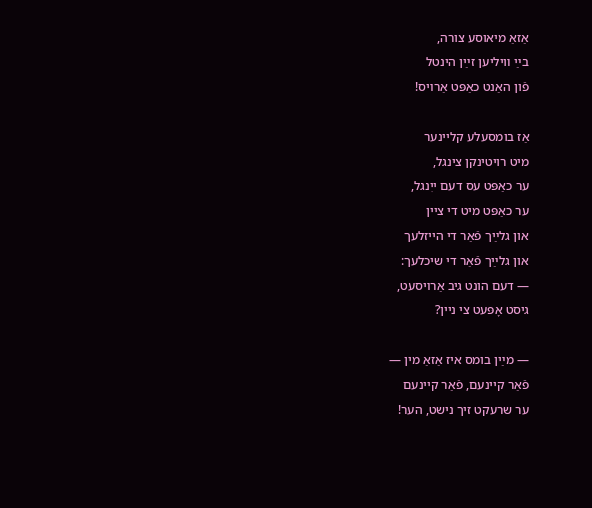אַזאַ מיאוסע צורה,
בײַ װיליען זײַן הינטל
פֿון האַנט כאַפּט אַרױס!

אַז בומסעלע קליינער
מיט רויטינקן צינגל,
ער כאַפּט עס דעם ייִנגל,
ער כאַפּט מיט די ציין
און גלײַך פֿאַר די הייזלעך
און גלײַך פֿאַר די שיכלעך:
— דעם הונט גיב אַרױסעט,
גיסט אָפּעט צי ניין?

— מײַן בומס איז אַזאַ מין —
פֿאַר קיינעם, פֿאַר קיינעם
ער שרעקט זיך נישט, הער!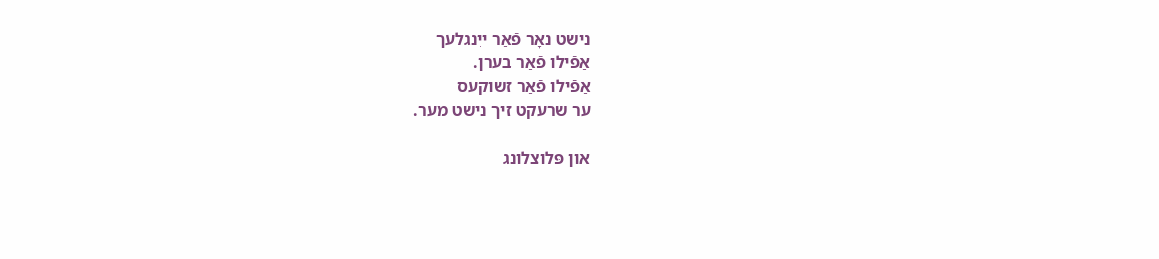נישט נאָר פֿאַר ייִנגלעך
אַפֿילו פֿאַר בערן.
אַפֿילו פֿאַר זשוקעס
ער שרעקט זיך נישט מער.

און פּלוצלונג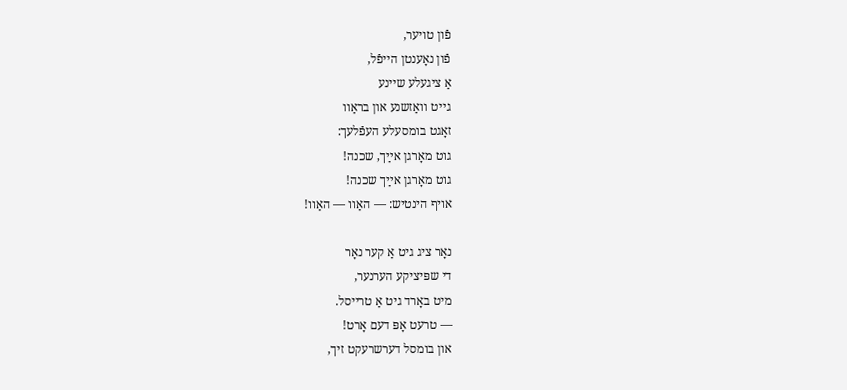פֿון טויער,
פֿון נאָענטן הייפֿל,
אַ ציגעלע שיינע
גייט װאַזשנע און בראַוו
זאָגט בומסעלע העפֿלעך:
גוט מאָרגן אײַך, שכנה!
גוט מאָרגן אײַך שכנה!
אויף הינטיש: — האַװ — האַוו!

נאָר ציג גיט אַ קער נאָר
די שפּיציקע הערנער,
מיט באָרד גיט אַ טרייסל.
— טרעט אָפּ דעם אָרט!
און בומסל דערשרעקט זיך,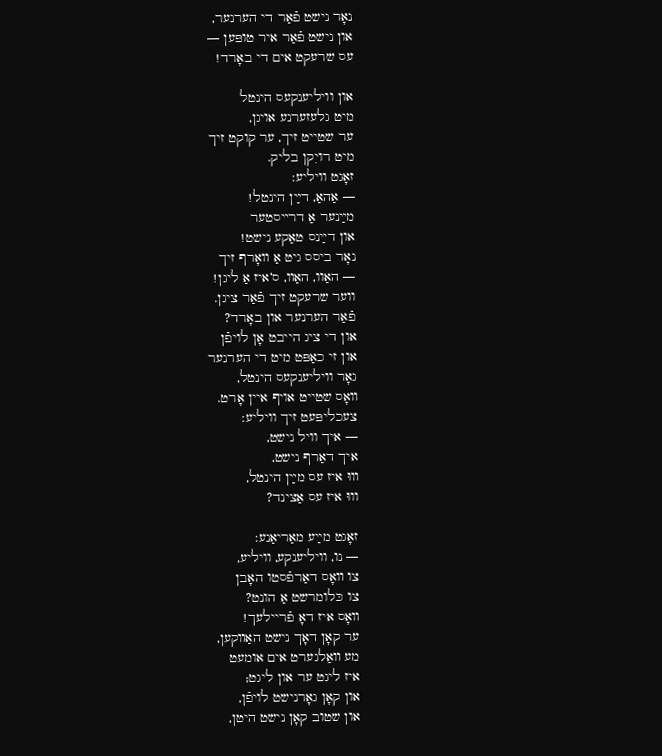נאָר נישט פֿאַר די הערנער,
און נישט פֿאַר איר טופּען —
עס שרעקט אים די באָרד!

און וויליענקעס הינטל
מיט גלעזערנע אויגן,
ער שטייט זיך, ער קוקט זיך
מיט רויִקן בליק.
זאָגט וויליע:
— אַהאַ, דײַן הינטל!
מײַנער אַ דרײסטער
און דײַנס טאַקע נישט!
נאָר ביסס גיט אַ װאָרף זיך
— האַוו, האַװ, ס’איז אַ ליגן!
ווער שרעקט זיך פֿאַר ציגן.
פֿאַר הערנער און באָרד?
און די ציג הייבט אָן לויפֿן
און זי כאַפּט מיט די הערנער
גאָר וויליענקעס הינטל,
װאָס שטייט אויף איין אָרט.
צעכליפּעט זיך וויליע:
— איך וויל נישט,
איך דאַרף נישט,
װוּ איז עס מײַן הינטל,
וווּ איז עס אַצינד?

זאָגט מײַע מאַריאַנע:
— נו, וויליענקע, וויליע,
צו װאָס דאַרפֿסטו האָבן
צו כּלומרשט אַ הונט?
װאָס איז דאָ פֿריילעך!
ער קאָן דאָך נישט האַװקען,
מע װאַלגערט אים אומעט
איז ליגט ער און ליגט;
און קאָן גאָרנישט לויפֿן,
און שטוב קאָן נישט היטן,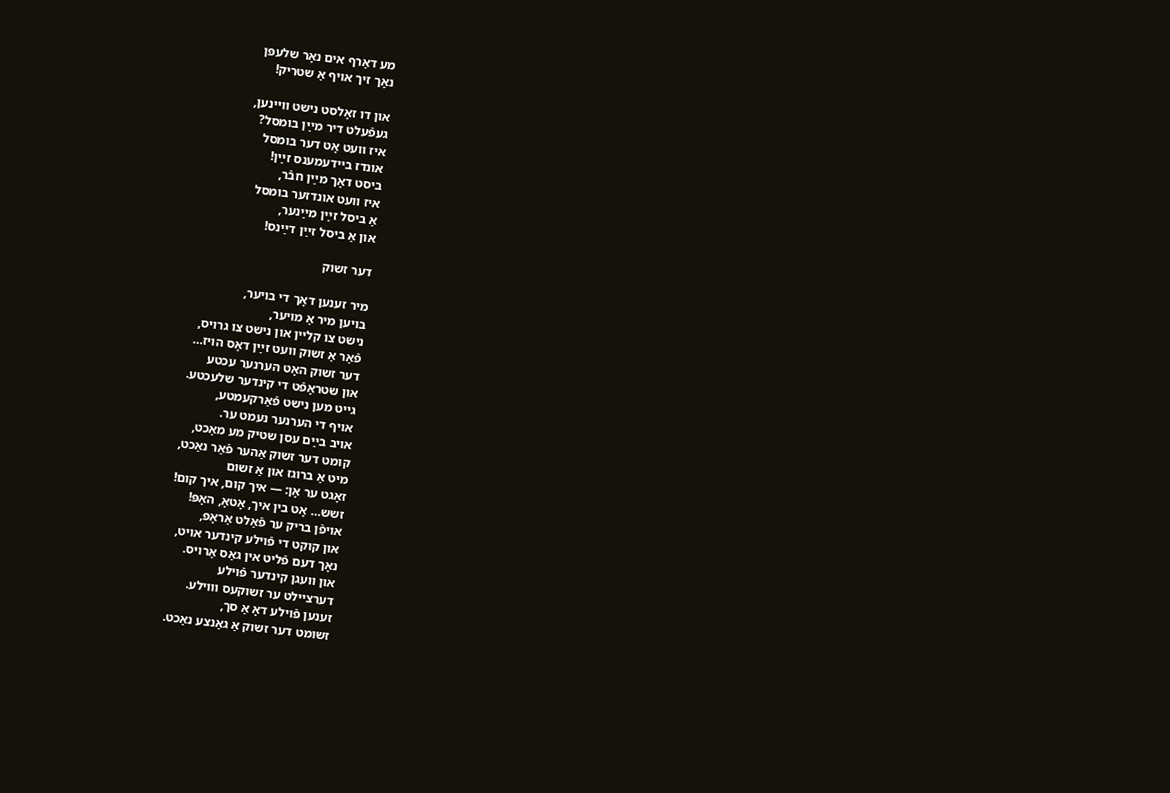מע דאַרף אים נאָר שלעפּן
נאָך זיך אויף אַ שטריק!

און דו זאָלסט נישט וויינען,
געפֿעלט דיר מײַן בומסל?
איז װעט אָט דער בומסל
אונדז ביידעמענס זײַן!
ביסט דאָך מײַן חבֿר,
איז וועט אונדזער בומסל
אַ ביסל זײַן מײַנער,
און אַ ביסל זײַן דײַנס!

דער זשוק

מיר זענען דאָך די בויער,
בויען מיר אַ מויער,
נישט צו קליין און נישט צו גרויס,
פֿאַר אַ זשוק וועט זײַן דאָס הויז…
דער זשוק האָט הערנער עכטע
און שטראָפֿט די קינדער שלעכטע.
גייט מען נישט פֿאַרקעמטע,
אויף די הערנער נעמט ער.
אויב בײַם עסן שטיק מע מאַכט,
קומט דער זשוק אַהער פֿאַר נאַכט,
מיט אַ ברוגז און אַ זשום
זאָגט ער אָן: — איך קום, איך קום!
זשש… אָט בין איך, אָטאָ, האָפּ!
אויפֿן בריק ער פֿאַלט אַראָפּ,
און קוקט די פֿוילע קינדער אויט,
נאָך דעם פֿליט אין גאַס אַרױס.
און וועגן קינדער פֿוילע
דערציילט ער זשוקעס וווילע.
זענען פֿוילע דאָ אַ סך,
זשומט דער זשוק אַ גאַנצע נאַכט.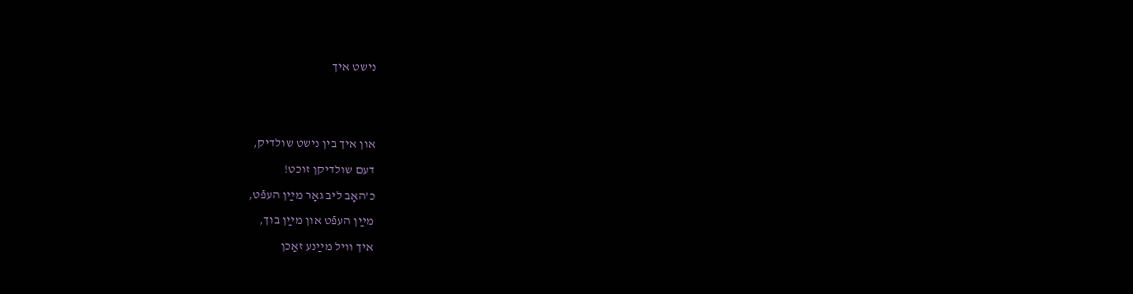נישט איך


און איך בין נישט שולדיק,
דעם שולדיקן זוכט!
כ’האָב ליב גאָר מײַן העפֿט,
מײַן העפֿט און מײַן בוך,
איך וויל מײַנע זאַכן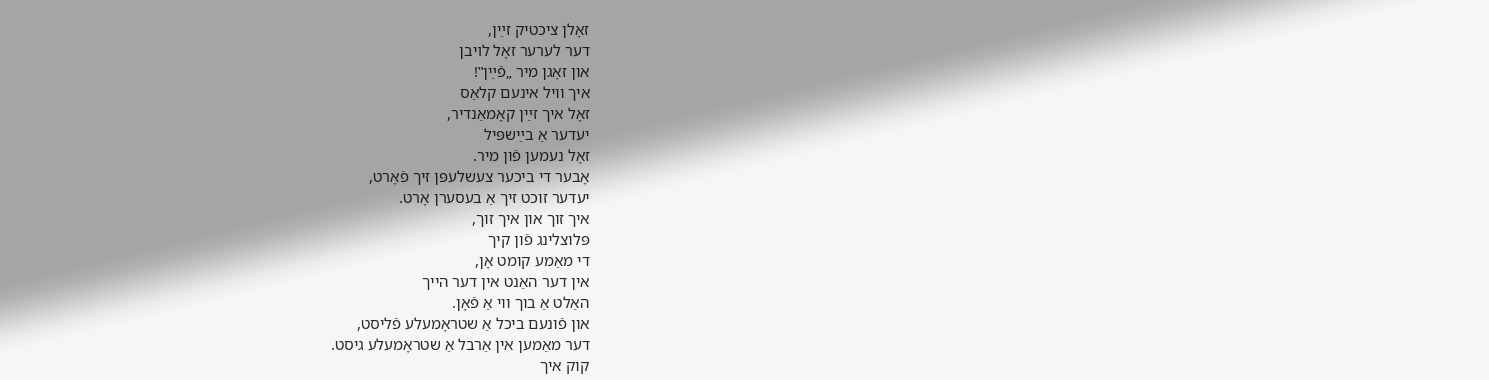זאָלן ציכטיק זײַן,
דער לערער זאָל לױבן
און זאָגן מיר „פֿײַן‟!
איך וויל אינעם קלאַס
זאָל איך זײַן קאָמאַנדיר,
יעדער אַ בײַשפּיל
זאָל נעמען פֿון מיר.
אָבער די ביכער צעשלעפּן זיך פֿאָרט,
יעדער זוכט זיך אַ בעסערן אָרט.
איך זוך און איך זוך,
פּלוצלינג פֿון קיך
די מאַמע קומט אָן,
אין דער האַנט אין דער הייך
האַלט אַ בוך ווי אַ פֿאָן.
און פֿונעם ביכל אַ שטראָמעלע פֿליסט,
דער מאַמען אין אַרבל אַ שטראָמעלע גיסט.
קוק איך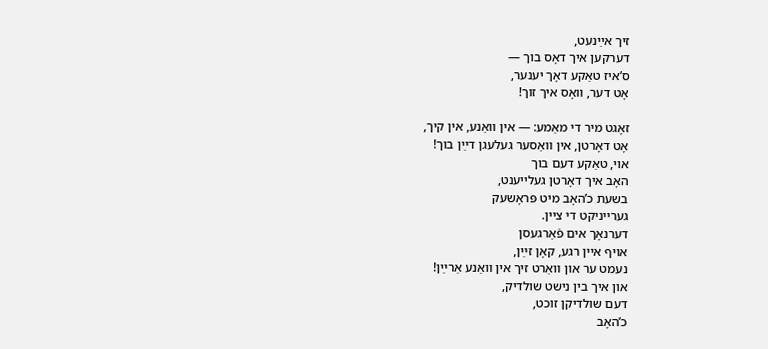זיך אײַנעט,
דערקען איך דאָס בוך —
ס’איז טאַקע דאָך יענער,
אָט דער, װאָס איך זוך!

זאָגט מיר די מאַמע: — אין װאַנע, אין קיך,
אָט דאָרטן, אין װאַסער געלעגן דײַן בוך!
אוי, טאַקע דעם בוך
האָב איך דאָרטן געלייענט,
בשעת כ’האָב מיט פּראָשעק
גערייניקט די ציין.
דערנאָך אים פֿאַרגעסן
אויף איין רגע, קאָן זײַן,
נעמט ער און װאַרט זיך אין װאַנע אַרײַן!
און איך בין נישט שולדיק,
דעם שולדיקן זוכט,
כ’האָב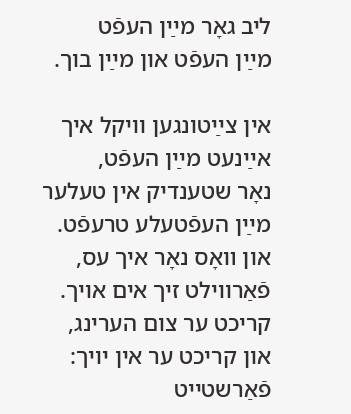ליב גאָר מײַן העפֿט
מײַן העפֿט און מײַן בוך.

אין צײַטונגען וויקל איך
אײַנעט מײַן העפֿט,
נאָר שטענדיק אין טעלער
מײַן העפֿטעלע טרעפֿט.
און װאָס נאָר איך עס,
פֿאַרווילט זיך אים אויך.
קריכט ער צום הערינג,
און קריכט ער אין יויך:
פֿאַרשטייט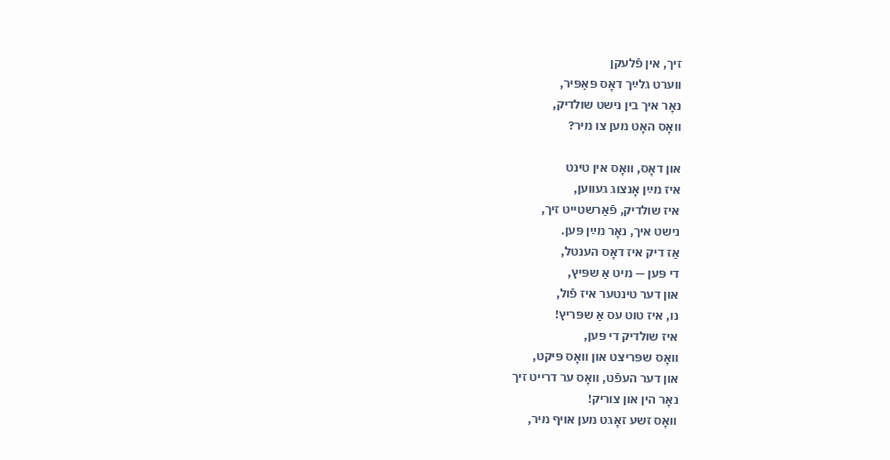זיך, אין פֿלעקן
ווערט גלײַך דאָס פּאַפּיר,
נאָר איך בין נישט שולדיק,
װאָס האָט מען צו מיר?

און דאָס, װאָס אין טינט
איז מײַן אָנצוג געווען,
איז שולדיק, פֿאַרשטייט זיך,
נישט איך, נאָר מײַן פּען.
אַז דיק איז דאָס הענטל,
די פּען — מיט אַ שפּיץ,
און דער טינטער איז פֿול,
נו, איז טוט עס אַ שפּריץ!
איז שולדיק די פּען,
װאָס שפּריצט און װאָס פּיקט,
און דער העפֿט, װאָס ער דרייט זיך
נאָר הין און צוריק!
װאָס זשע זאָגט מען אויף מיר,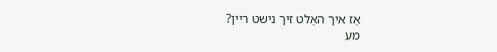אַז איך האַלט זיך נישט ריין?
מע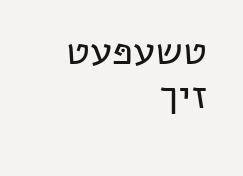טשעפּעט זיך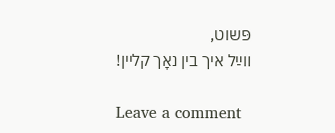פּשוט,
װײַל איך בין נאָך קליין!

Leave a comment